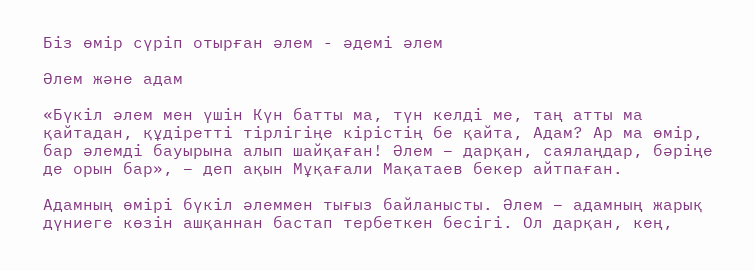Біз өмір сүріп отырған әлем - әдемі әлем

Әлем және адам

«Бүкіл әлем мен үшін Күн батты ма, түн келді ме, таң атты ма қайтадан, құдіретті тірлігіңе кірістің бе қайта, Адам? Ар ма өмір, бар әлемді бауырына алып шайқаған! Әлем – дарқан, саялаңдар, бәріңе де орын бар», – деп ақын Мұқағали Мақатаев бекер айтпаған.

Адамның өмірі бүкіл әлеммен тығыз байланысты. Әлем – адамның жарық дүниеге көзін ашқаннан бастап тербеткен бесігі. Ол дарқан, кең,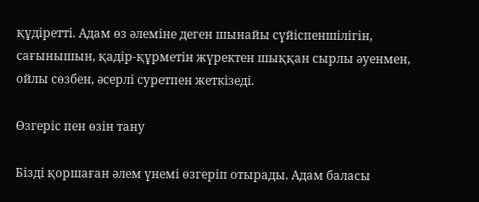құдіретті. Адам өз әлеміне деген шынайы сүйіспеншілігін, сағынышын, қадір-құрметін жүректен шыққан сырлы әуенмен, ойлы сөзбен, әсерлі суретпен жеткізеді.

Өзгеріс пен өзін тану

Бізді қоршаған әлем үнемі өзгеріп отырады. Адам баласы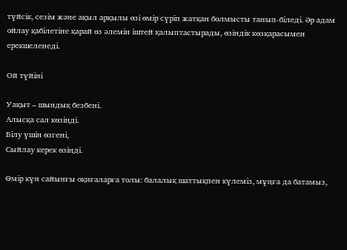түйсік, сезім және ақыл арқылы өзі өмір сүріп жатқан болмысты танып-біледі. Әр адам ойлау қабілетіне қарай өз әлемін іштей қалыптастырады, өзіндік көзқарасымен ерекшеленеді.

Ой түйіні

Уақыт – шындық безбені.
Алысқа сал көзіңді.
Білу үшін өзгені,
Сыйлау керек өзіңді.

Өмір күн сайынғы оқиғаларға толы: балалық шаттықпен күлеміз, мұңға да батамыз,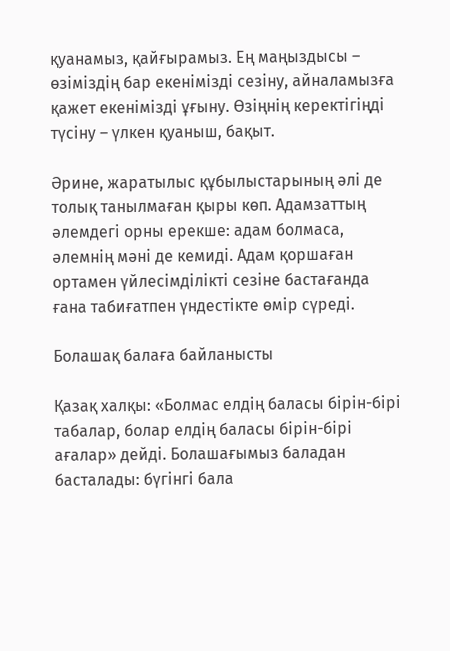қуанамыз, қайғырамыз. Ең маңыздысы – өзіміздің бар екенімізді сезіну, айналамызға қажет екенімізді ұғыну. Өзіңнің керектігіңді түсіну – үлкен қуаныш, бақыт.

Әрине, жаратылыс құбылыстарының әлі де толық танылмаған қыры көп. Адамзаттың әлемдегі орны ерекше: адам болмаса, әлемнің мәні де кемиді. Адам қоршаған ортамен үйлесімділікті сезіне бастағанда ғана табиғатпен үндестікте өмір сүреді.

Болашақ балаға байланысты

Қазақ халқы: «Болмас елдің баласы бірін-бірі табалар, болар елдің баласы бірін-бірі ағалар» дейді. Болашағымыз баладан басталады: бүгінгі бала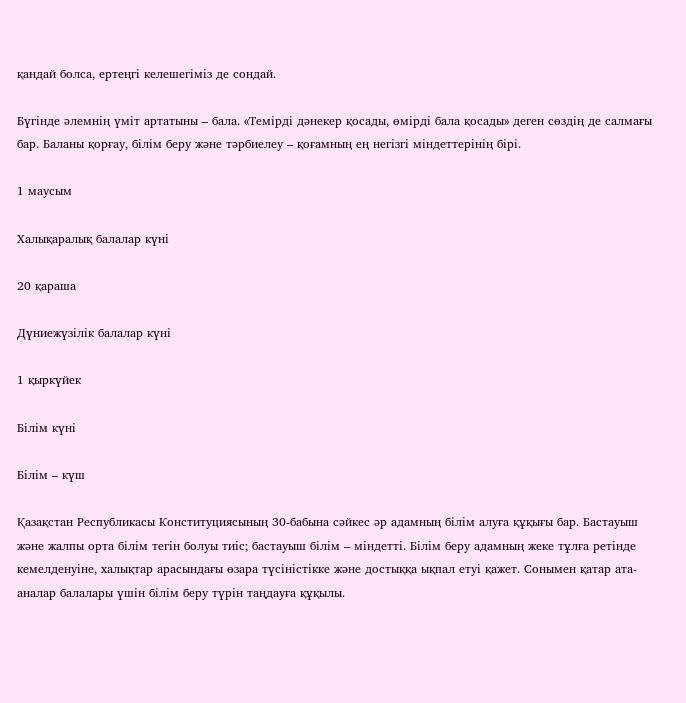қандай болса, ертеңгі келешегіміз де сондай.

Бүгінде әлемнің үміт артатыны – бала. «Темірді дәнекер қосады, өмірді бала қосады» деген сөздің де салмағы бар. Баланы қорғау, білім беру және тәрбиелеу – қоғамның ең негізгі міндеттерінің бірі.

1 маусым

Халықаралық балалар күні

20 қараша

Дүниежүзілік балалар күні

1 қыркүйек

Білім күні

Білім – күш

Қазақстан Республикасы Конституциясының 30-бабына сәйкес әр адамның білім алуға құқығы бар. Бастауыш және жалпы орта білім тегін болуы тиіс; бастауыш білім – міндетті. Білім беру адамның жеке тұлға ретінде кемелденуіне, халықтар арасындағы өзара түсіністікке және достыққа ықпал етуі қажет. Сонымен қатар ата-аналар балалары үшін білім беру түрін таңдауға құқылы.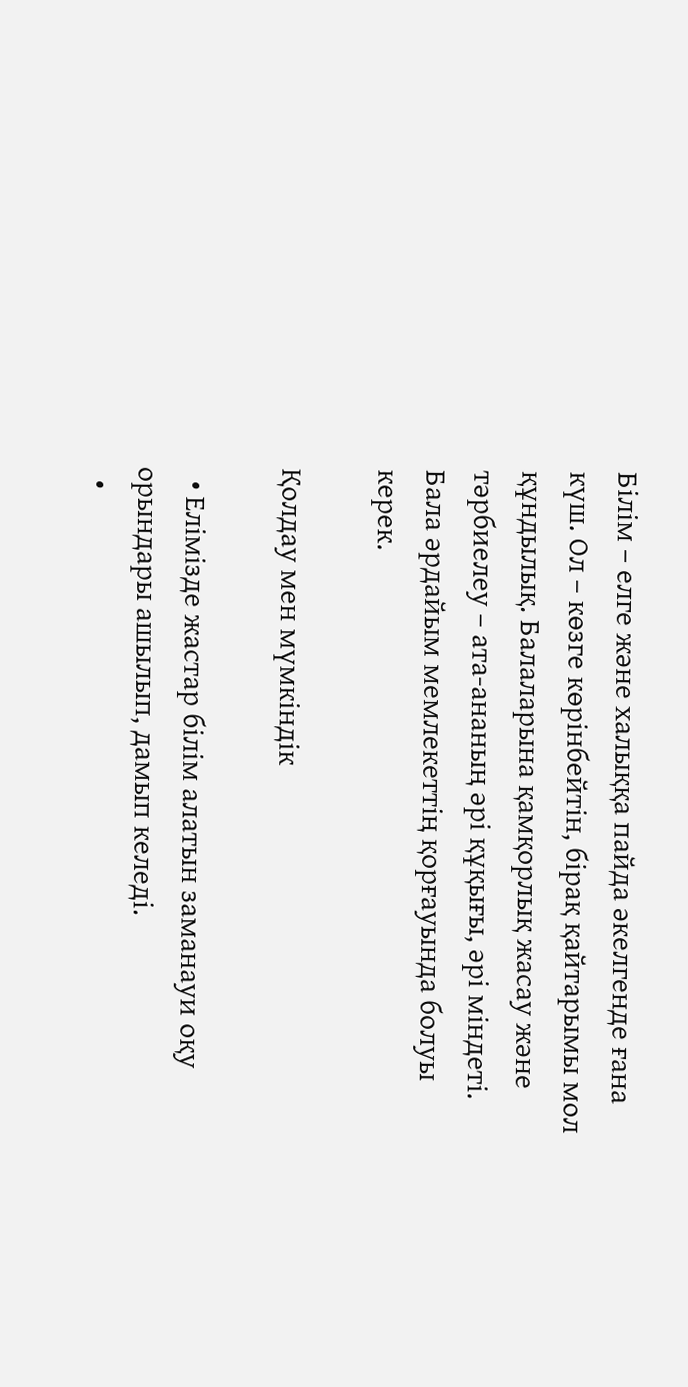Білім – елге және халыққа пайда әкелгенде ғана күш. Ол – көзге көрінбейтін, бірақ қайтарымы мол құндылық. Балаларына қамқорлық жасау және тәрбиелеу – ата-ананың әрі құқығы, әрі міндеті. Бала әрдайым мемлекеттің қорғауында болуы керек.

Қолдау мен мүмкіндік

  • Елімізде жастар білім алатын заманауи оқу орындары ашылып, дамып келеді.
  •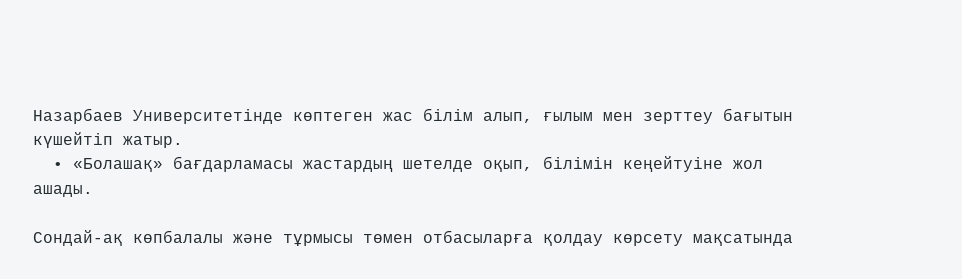Назарбаев Университетінде көптеген жас білім алып, ғылым мен зерттеу бағытын күшейтіп жатыр.
  • «Болашақ» бағдарламасы жастардың шетелде оқып, білімін кеңейтуіне жол ашады.

Сондай-ақ көпбалалы және тұрмысы төмен отбасыларға қолдау көрсету мақсатында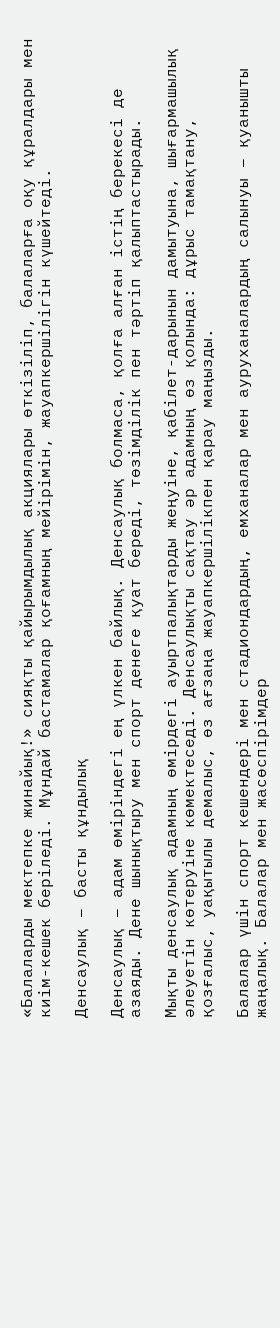«Балаларды мектепке жинайық!» сияқты қайырымдылық акциялары өткізіліп, балаларға оқу құралдары мен киім-кешек беріледі. Мұндай бастамалар қоғамның мейірімін, жауапкершілігін күшейтеді.

Денсаулық – басты құндылық

Денсаулық – адам өміріндегі ең үлкен байлық. Денсаулық болмаса, қолға алған істің берекесі де азаяды. Дене шынықтыру мен спорт денеге қуат береді, төзімділік пен тәртіп қалыптастырады.

Мықты денсаулық адамның өмірдегі ауыртпалықтарды жеңуіне, қабілет-дарынын дамытуына, шығармашылық әлеуетін көтеруіне көмектеседі. Денсаулықты сақтау әр адамның өз қолында: дұрыс тамақтану, қозғалыс, уақытылы демалыс, өз ағзаңа жауапкершілікпен қарау маңызды.

Балалар үшін спорт кешендері мен стадиондардың, емханалар мен ауруханалардың салынуы – қуанышты жаңалық. Балалар мен жасөспірімдер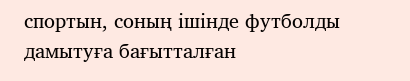спортын, соның ішінде футболды дамытуға бағытталған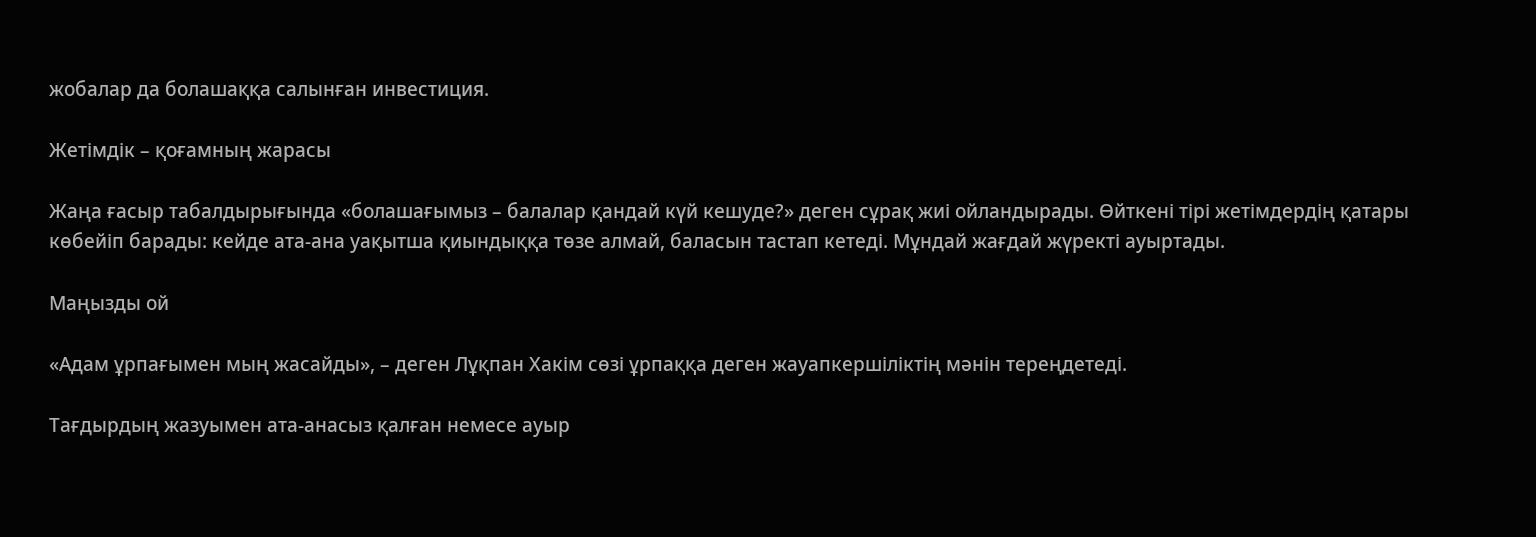жобалар да болашаққа салынған инвестиция.

Жетімдік – қоғамның жарасы

Жаңа ғасыр табалдырығында «болашағымыз – балалар қандай күй кешуде?» деген сұрақ жиі ойландырады. Өйткені тірі жетімдердің қатары көбейіп барады: кейде ата-ана уақытша қиындыққа төзе алмай, баласын тастап кетеді. Мұндай жағдай жүректі ауыртады.

Маңызды ой

«Адам ұрпағымен мың жасайды», – деген Лұқпан Хакім сөзі ұрпаққа деген жауапкершіліктің мәнін тереңдетеді.

Тағдырдың жазуымен ата-анасыз қалған немесе ауыр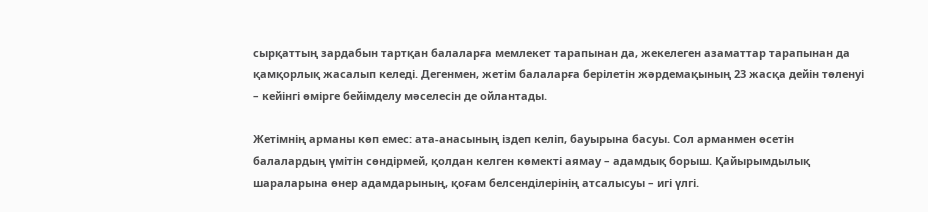сырқаттың зардабын тартқан балаларға мемлекет тарапынан да, жекелеген азаматтар тарапынан да қамқорлық жасалып келеді. Дегенмен, жетім балаларға берілетін жәрдемақының 23 жасқа дейін төленуі – кейінгі өмірге бейімделу мәселесін де ойлантады.

Жетімнің арманы көп емес: ата-анасының іздеп келіп, бауырына басуы. Сол арманмен өсетін балалардың үмітін сөндірмей, қолдан келген көмекті аямау – адамдық борыш. Қайырымдылық шараларына өнер адамдарының, қоғам белсенділерінің атсалысуы – игі үлгі.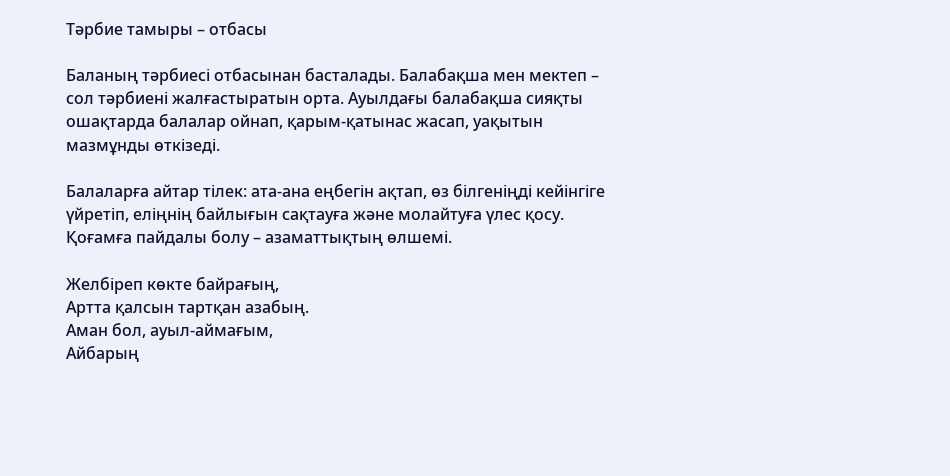Тәрбие тамыры – отбасы

Баланың тәрбиесі отбасынан басталады. Балабақша мен мектеп – сол тәрбиені жалғастыратын орта. Ауылдағы балабақша сияқты ошақтарда балалар ойнап, қарым-қатынас жасап, уақытын мазмұнды өткізеді.

Балаларға айтар тілек: ата-ана еңбегін ақтап, өз білгеніңді кейінгіге үйретіп, еліңнің байлығын сақтауға және молайтуға үлес қосу. Қоғамға пайдалы болу – азаматтықтың өлшемі.

Желбіреп көкте байрағың,
Артта қалсын тартқан азабың.
Аман бол, ауыл-аймағым,
Айбарың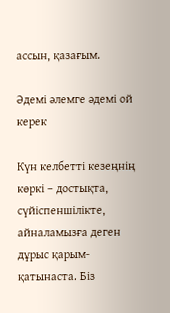ассын, қазағым.

Әдемі әлемге әдемі ой керек

Күн келбетті кезеңнің көркі – достықта, сүйіспеншілікте, айналамызға деген дұрыс қарым-қатынаста. Біз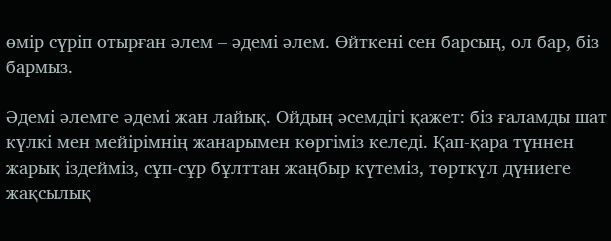өмір сүріп отырған әлем – әдемі әлем. Өйткені сен барсың, ол бар, біз бармыз.

Әдемі әлемге әдемі жан лайық. Ойдың әсемдігі қажет: біз ғаламды шат күлкі мен мейірімнің жанарымен көргіміз келеді. Қап-қара түннен жарық іздейміз, сұп-сұр бұлттан жаңбыр күтеміз, төрткүл дүниеге жақсылық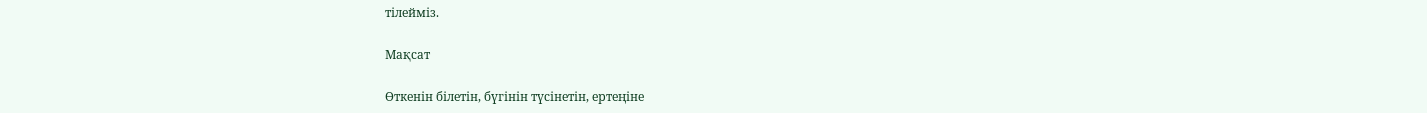тілейміз.

Мақсат

Өткенін білетін, бүгінін түсінетін, ертеңіне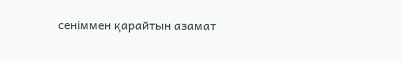сеніммен қарайтын азамат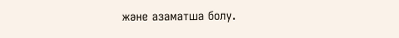және азаматша болу.